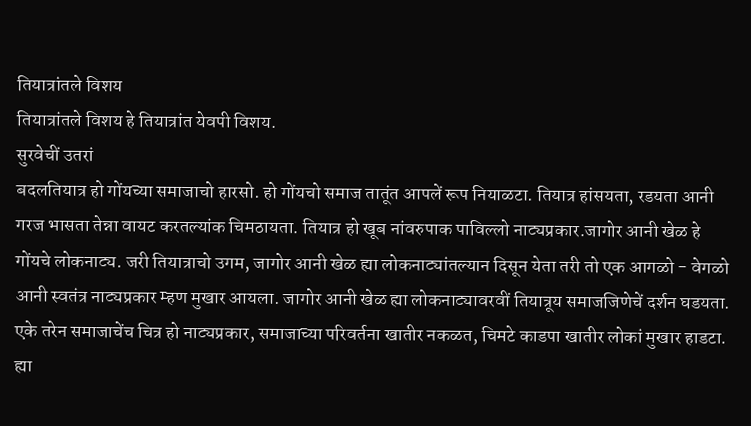तियात्रांतले विशय
तियात्रांतले विशय हे तियात्रांत येवपी विशय.
सुरवेचीं उतरां
बदलतियात्र हो गोंयच्या समाजाचो हारसो. हो गोंयचो समाज तातूंत आपलें रूप नियाळटा. तियात्र हांसयता, रडयता आनी गरज भासता तेन्ना वायट करतल्यांक चिमठायता. तियात्र हो खूब नांवरुपाक पाविल्लो नाट्यप्रकार.जागोर आनी खेळ हे गोंयचे लोकनाट्य. जरी तियात्राचो उगम, जागोर आनी खेळ ह्या लोकनाट्यांतल्यान दिसून येता तरी तो एक आगळो - वेगळो आनी स्वतंत्र नाट्यप्रकार म्हण मुखार आयला. जागोर आनी खेळ ह्या लोकनाट्यावरवीं तियात्रूय समाजजिणेचें दर्शन घडयता. एके तरेन समाजाचेंच चित्र हो नाट्यप्रकार, समाजाच्या परिवर्तना खातीर नकळत, चिमटे काडपा खातीर लोकां मुखार हाडटा. ह्या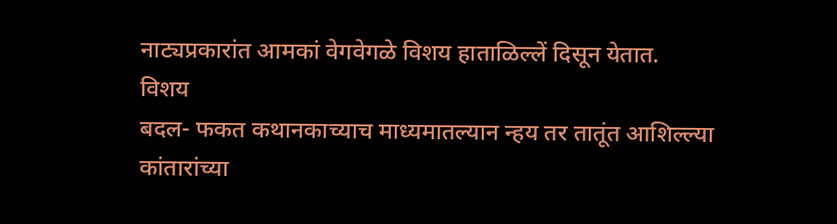नाट्यप्रकारांत आमकां वेगवेगळे विशय हाताळिल्लें दिसून येतात.
विशय
बदल- फकत कथानकाच्याच माध्यमातल्यान न्हय तर तातूंत आशिल्ल्या कांतारांच्या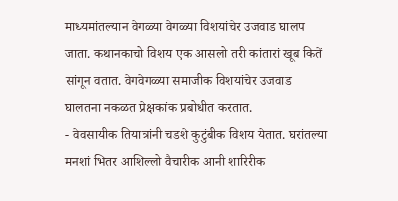माध्यमांतल्यान वेगळ्या वेगळ्या विशयांचेर उजवाड घालप जाता. कथानकाचो विशय एक आसलो तरी कांतारां खूब कितें सांगून वतात. वेगवेगळ्या समाजीक विशयांचेर उजवाड घालतना नकळत प्रेक्षकांक प्रबोधीत करतात.
- वेवसायीक तियात्रांनी चडशे कुटुंबीक विशय येतात. घरांतल्या मनशां भितर आशिल्लो वैचारीक आनी शारिरीक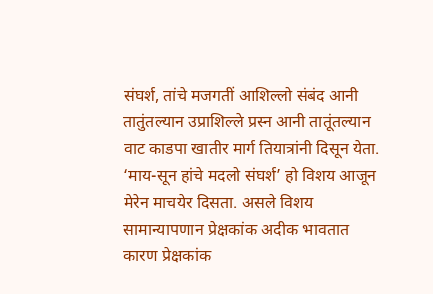संघर्श, तांचे मजगतीं आशिल्लो संबंद आनी तातुंतल्यान उप्राशिल्ले प्रस्न आनी तातूंतल्यान वाट काडपा खातीर मार्ग तियात्रांनी दिसून येता. ‘माय-सून हांचे मदलो संघर्श’ हो विशय आजून मेरेन माचयेर दिसता. असले विशय सामान्यापणान प्रेक्षकांक अदीक भावतात कारण प्रेक्षकांक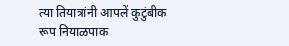त्या तियात्रांनी आपलें कुटुंबीक रूप नियाळपाक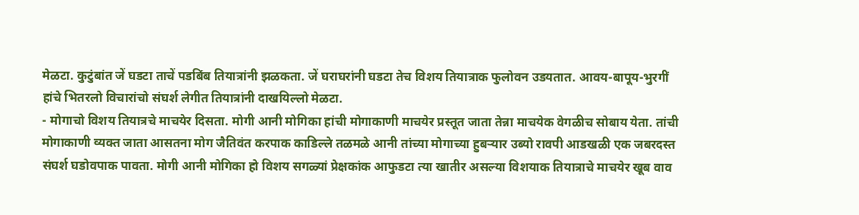मेळटा. कुटुंबांत जें घडटा ताचें पडबिंब तियात्रांनी झळकता. जें घराघरांनी घडटा तेच विशय तियात्राक फुलोवन उडयतात. आवय-बापूय-भुरगीं हांचे भितरलो विचारांचो संघर्श लेगीत तियात्रांनी दाखयिल्लो मेळटा.
- मोगाचो विशय तियात्रचे माचयेर दिसता. मोगी आनी मोगिका हांची मोगाकाणी माचयेर प्रस्तूत जाता तेन्ना माचयेक वेगळीच सोबाय येता. तांची मोगाकाणी व्यक्त जाता आसतना मोग जैतिवंत करपाक काडिल्ले तळमळे आनी तांच्या मोगाच्या हुबऱ्यार उब्यो रावपी आडखळी एक जबरदस्त संघर्श घडोवपाक पावता. मोगी आनी मोगिका हो विशय सगळ्यां प्रेक्षकांक आफुडटा त्या खातीर असल्या विशयाक तियात्राचे माचयेर खूब वाव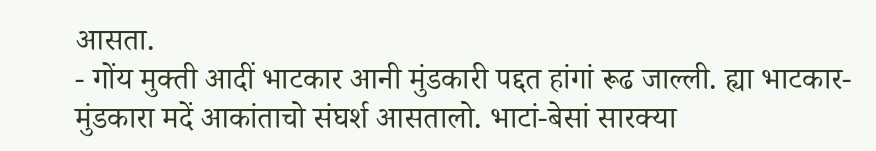आसता.
- गोंय मुक्ती आदीं भाटकार आनी मुंडकारी पद्दत हांगां रूढ जाल्ली. ह्या भाटकार-मुंडकारा मदें आकांताचो संघर्श आसतालो. भाटां-बेसां सारक्या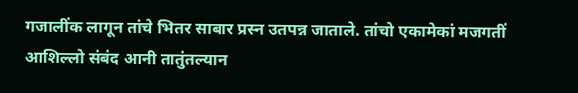गजालींक लागून तांचे भितर साबार प्रस्न उतपन्न जाताले. तांचो एकामेकां मजगतीं आशिल्लो संबंद आनी तातुंतल्यान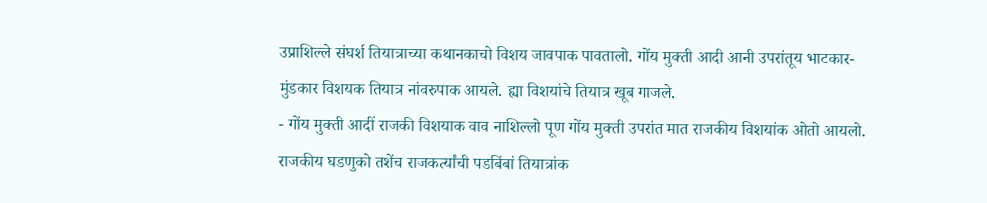उप्राशिल्ले संघर्श तियात्राच्या कथानकाचो विशय जावपाक पावतालो. गोंय मुक्ती आदी आनी उपरांतूय भाटकार-मुंडकार विशयक तियात्र नांवरुपाक आयले. ह्या विशयांचे तियात्र खूब गाजले.
- गोंय मुक्ती आदीं राजकी विशयाक वाव नाशिल्लो पूण गोंय मुक्ती उपरांत मात राजकीय विशयांक ओतो आयलो. राजकीय घडणुको तशेंच राजकर्त्यांची पडबिंबां तियात्रांक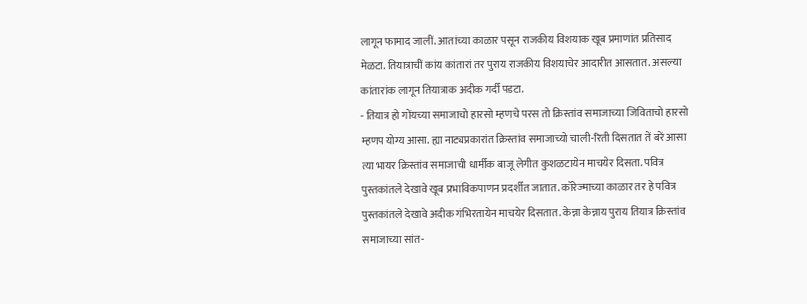लागून फामाद जालीं. आतांच्या काळार पसून राजकीय विशयाक खूब प्रमाणांत प्रतिसाद मेळटा. तियात्राचीं कांय कांतारां तर पुराय राजकीय विशयाचेर आदारीत आसतात. असल्या कांतारांक लागून तियात्राक अदीक गर्दी पडटा.
- तियात्र हो गोंयच्या समाजाचो हारसो म्हणचे परस तो क्रिस्तांव समाजाच्या जिविताचो हारसो म्हणप योग्य आसा. ह्या नाट्यप्रकारांत क्रिस्तांव समाजाच्यो चाली-रिती दिसतात तें बरें आसा त्या भायर क्रिस्तांव समाजाची धार्मीक बाजू लेगीत कुशळटायेन माचयेर दिसता. पवित्र पुस्तकांतले देखावे खूब प्रभाविकपाणन प्रदर्शीत जातात. कॉरेज्माच्या काळार तर हे पवित्र पुस्तकांतले देखावे अदीक गंभिरतायेन माचयेर दिसतात. केन्ना केन्नाय पुराय तियात्र क्रिस्तांव समाजाच्या सांत-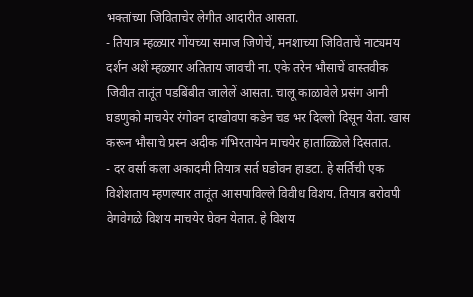भक्तांच्या जिविताचेर लेगीत आदारीत आसता.
- तियात्र म्हळ्यार गोंयच्या समाज जिणेचें, मनशाच्या जिविताचें नाट्यमय दर्शन अशें म्हळ्यार अतिताय जावची ना. एके तरेन भौसाचें वास्तवीक जिवीत तातूंत पडबिंबीत जालेलें आसता. चालू काळावेले प्रसंग आनी घडणुको माचयेर रंगोवन दाखोवपा कडेन चड भर दिल्लो दिसून येता. खास करून भौसाचे प्रस्न अदीक गंभिरतायेन माचयेर हाताळ्ळिले दिसतात.
- दर वर्सा कला अकादमी तियात्र सर्त घडोवन हाडटा. हे सर्तिची एक विशेशताय म्हणल्यार तातूंत आसपाविल्ले विवीध विशय. तियात्र बरोवपी वेगवेगळे विशय माचयेर घेवन येतात. हे विशय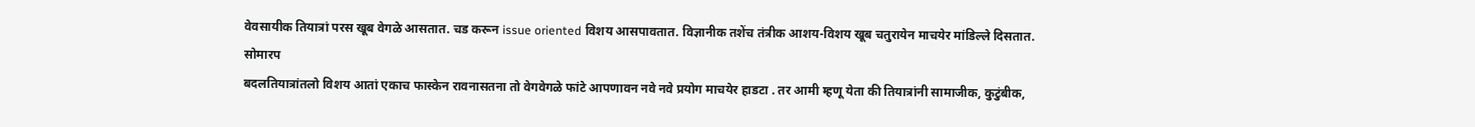वेवसायीक तियात्रां परस खूब वेगळे आसतात. चड करून issue oriented विशय आसपावतात. विज्ञानीक तशेंच तंत्रीक आशय-विशय खूब चतुरायेन माचयेर मांडिल्ले दिसतात.
सोमारप
बदलतियात्रांतलो विशय आतां एकाच फास्केन रावनासतना तो वेगवेगळे फांटे आपणावन नवे नवे प्रयोग माचयेर हाडटा . तर आमी म्हणू येता की तियात्रांनी सामाजीक, कुटुंबीक,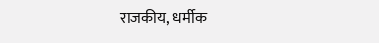राजकीय, धर्मीक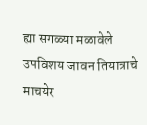ह्या सगळ्या मळावेले उपविशय जावन तियात्राचे माचयेर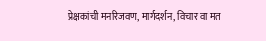प्रेक्षकांची मनरिजवण, मार्गदर्शन, विचार वा मत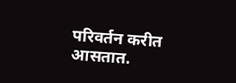परिवर्तन करीत आसतात.